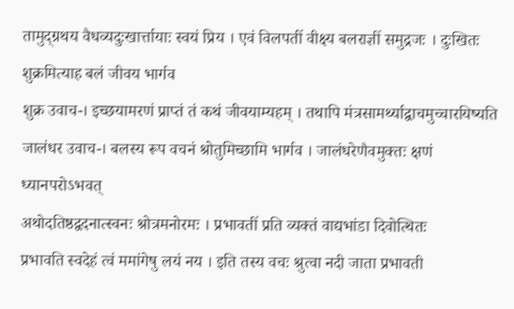तामुद्ग्रथय वैधव्यदुःखार्त्तायाः स्वयं प्रिय । एवं विलपतीं वीक्ष्य बलराज्ञीं समुद्रजः । दुःखितः शुक्रमित्याह बलं जीवय भार्गव
शुक्र उवाच-। इच्छयामरणं प्राप्तं तं कथं जीवयाम्यहम् । तथापि मंत्रसामर्थ्याद्वाचमुच्चारयिष्यति
जालंधर उवाच-। बलस्य रूप वचनं श्रोतुमिच्छामि भार्गव । जालंधरेणैवमुक्तः क्षणं ध्यानपरोऽभवत्
अथोदतिष्ठद्वदनात्स्वनः श्रोत्रमनोरमः । प्रभावतीं प्रति व्यक्तं वाद्यभांडा दिवोत्थितः
प्रभावति स्वदेहं त्वं ममांगेषु लयं नय । इति तस्य वचः श्रुत्वा नदी जाता प्रभावती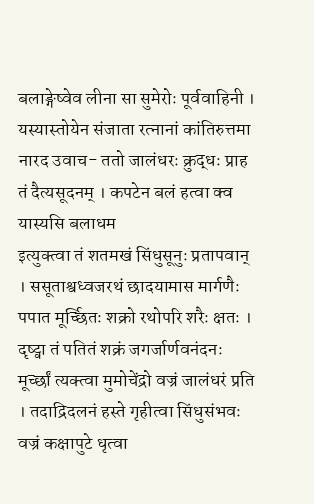बलाङ्गेष्वेव लीना सा सुमेरोः पूर्ववाहिनी । यस्यास्तोयेन संजाता रत्नानां कांतिरुत्तमा
नारद उवाच- ततो जालंधरः क्रुद्धः प्राह तं दैत्यसूदनम् । कपटेन बलं हत्वा क्व यास्यसि बलाधम
इत्युक्त्वा तं शतमखं सिंधुसूनुः प्रतापवान् । ससूताश्वध्वजरथं छादयामास मार्गणैः
पपात मूर्च्छितः शक्रो रथोपरि शरैः क्षतः । दृष्ट्वा तं पतितं शक्रं जगर्जार्णवनंदनः
मूर्च्छां त्यक्त्वा मुमोचेंद्रो वज्रं जालंधरं प्रति । तदाद्रिदलनं हस्ते गृहीत्वा सिंधुसंभवः
वज्रं कक्षापुटे धृत्वा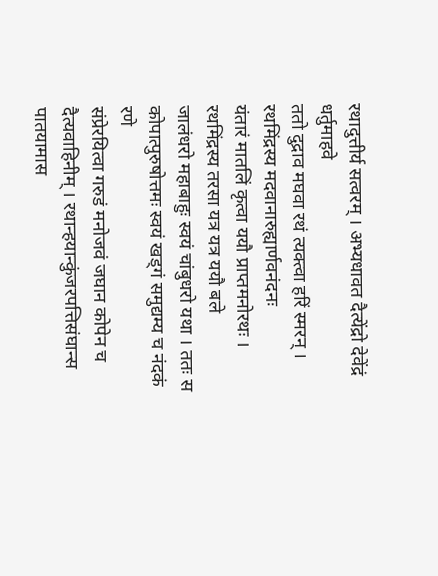रथादुत्तीर्य सत्वरम् । अभ्यधावत दैत्येंद्रो देवेंद्रं धर्तुमाहवे
ततो दुद्राव मघवा रथं त्यक्त्वा हरिं स्मरन् । रथमिंद्रस्य मदवानारुह्यार्णवनंदनः
यंतारं मातलिं कृत्वा ययौ प्राप्तमनोरथः । रथमिंद्रस्य तरसा यत्र यत्र ययौ बले
जालंधरो महाबाहुः स्वयं चांबुधरो यथा । ततः स कोपात्पुरुषोत्तमः स्वयं खड्गं समुद्यम्य च नंदकं रणे
संप्रेरयित्वा गरुडं मनोजवं जघान कोपेन च दैत्यवाहिनीम् । रथान्हयान्कुंजरपत्तिसंघान्स पातयामास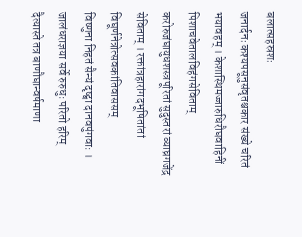बलात्सहस्रशः
जनार्दनः कश्यपसूनुसंवृतश्चकार संख्ये चरितं भयावहम् । केशास्थिमज्जारुधिरौघवाहिनीं पिशाचवेतालविहंगसेविताम्
करोरुजंघायुधशस्त्रपूरितां सुदुस्तरां व्याघ्रगजेंद्र सेविताम् । रक्तांत्रहारांगदभूषितांतां विघूर्णनेत्रोत्सवकांतिवाससम्
विष्णुना निहतं सैन्यं दृष्ट्वा दानवपुंगवाः । जालंधराज्ञया सर्वे रुरुधुः परितो हरिम्
दैत्यास्ते तत्र बाणौघान्वर्षमाणा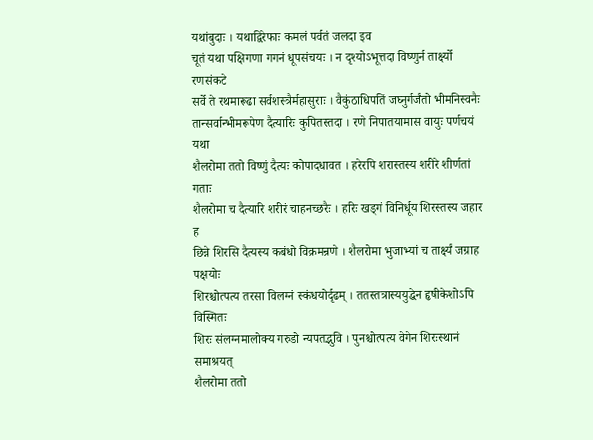यथांबुदाः । यथाद्विरेफाः कमलं पर्वतं जलदा इव
चूतं यथा पक्षिगणा गगनं धूपसंचयः । न दृश्योऽभूत्तदा विष्णुर्न तार्क्ष्यो रणसंकटे
सर्वे ते रथमारूढा सर्वशस्त्रैर्महासुराः । वैकुंठाधिपतिं जघ्नुर्गर्जंतो भीमनिस्वनैः
तान्सर्वान्भीमरूपेण दैत्यारिः कुपितस्तदा । रणे निपातयामास वायुः पर्णचयं यथा
शैलरोमा ततो विष्णुं दैत्यः कोपादधावत । हरेरपि शरास्तस्य शरीरे शीर्णतां गताः
शैलरोमा च दैत्यारि शरीरं चाहनच्छरैः । हरिः खड्गं विनिर्धूय शिरस्तस्य जहार ह
छिन्ने शिरसि दैत्यस्य कबंधो विक्रमन्रणे । शैलरोमा भुजाभ्यां च तार्क्ष्यं जग्राह पक्षयोः
शिरश्चोत्पत्य तरसा विलग्नं स्कंधयोर्दृढम् । ततस्तत्रास्ययुद्धेन हृषीकेशोऽपि विस्मितः
शिरः संलग्नमालोक्य गरुडो न्यपतद्भुवि । पुनश्चोत्पत्य वेगेन शिरःस्थानं समाश्रयत्
शैलरोमा ततो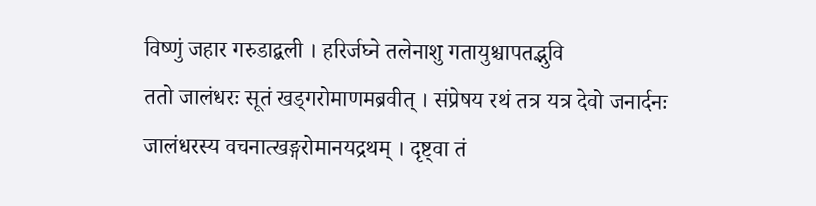विष्णुं जहार गरुडाद्बली । हरिर्जघ्ने तलेनाशु गतायुश्चापतद्भुवि
ततो जालंधरः सूतं खड्गरोमाणमब्रवीत् । संप्रेषय रथं तत्र यत्र देवो जनार्दनः
जालंधरस्य वचनात्खङ्गरोमानयद्रथम् । दृष्ट्वा तं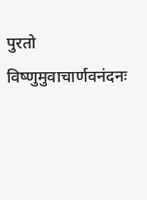पुरतो विष्णुमुवाचार्णवनंदनः